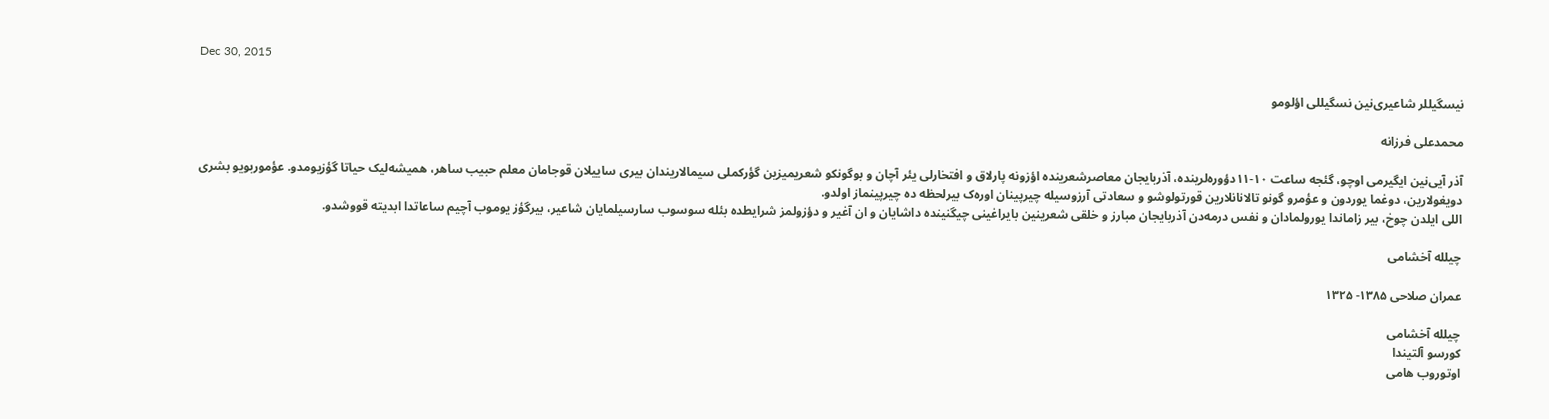Dec 30, 2015

نیسگیللر شاعیری‌نین نسگیللی اؤلومو

محمدعلی فرزانه

آذر آیی‌نین ایگیرمی اوچو، گئجه ساعت ۱۰-۱۱دؤوره‌لرینده، آذربایجان معاصرشعرینده اؤزونه پارلاق و افتخارلی یئر آچان و بوگونکو شعریمیزین گؤرکملی سیمالاریندان بیری ساییلان قوجامان معلم حبیب ساهر، همیشه‌لیک حیاتا گؤزیومدو. عؤموربویو بشری دویغولارین، دوغما یوردون و عؤمرو گونو تالانانلارین قورتولوشو و سعادتی آرزوسیله چیرپینان اوره‌ک بیرلحظه ده چیرپینماز اولدو.
اللی ایلدن چوخ، بیر زاماندا یورولمادان و نفس درمه‌دن آذربایجان مبارز و خلقی شعرینین بایراغینی چیگنینده داشایان و ان آغیر و دؤزولمز شرایطده بئله سوسوب سارسیلمایان شاعیر، بیرگؤز یوموب آچیم ساعاتدا ابدیته قووشدو.

چیلله آخشامی

عمران صلاحی ۱۳۸۵- ۱۳۲۵

چیلله آخشامی
کورسو آلتیندا
اوتوروب هامی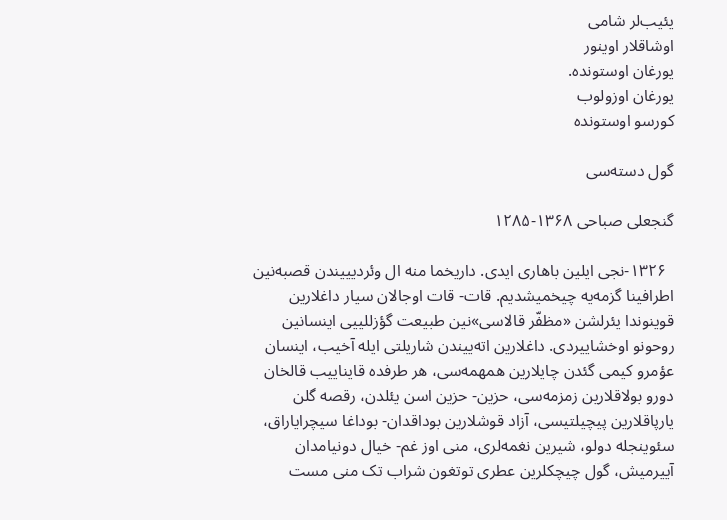یئیب‌لر شامی
اوشاقلار اوینور
یورغان اوستونده.
یورغان اوزولوب
کورسو اوستونده

گول دسته‌‌سی

گنجعلی صباحی ۱۳۶۸-۱۲۸۵

  ١٣٢۶-نجی ایلین باھاری ایدی. داریخما منه‌ ال وئردیییندن قصبه‌نین اطرافینا گزمه‌یه‌ چیخمیشدیم. قات- قات اوجالان سیار داغلارین قوینوندا یئرلشن «مظفّر قالاسی»نین طبیعت گؤزللییی اینسانین روحونو اوخشاییردی. داغلارین اته‌ییندن شاریلتی ایله‌ آخیب، اینسان عؤمرو کیمی گئدن چایلارین ھمھمه‌سی، ھر طرفده‌ قایناییب قالخان دورو بولاقلارین زمزمه‌سی، حزین- حزین اسن یئلدن، رقصه‌ گلن یارپاقلارین پیچیلتیسی، آزاد قوشلارین بوداقدان- بوداغا سیچرایاراق، سئوینجله‌ دولو، شیرین نغمه‌لری، منی اوز غم- خیال دونیامدان آییرمیش، گول چیچکلرین عطری توتغون شراب تک منی مست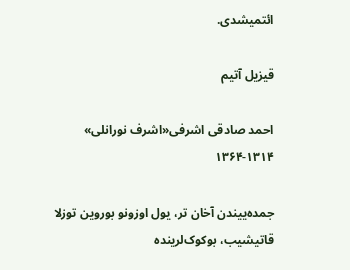ائتمیشدی.

قیزیل آتیم

احمد صادقی اشرفی«اشرف نورانلی» ۱۳۱۴-۱۳۶۴

جمده‌ییندن آخان تر، یول اوزونو بوروین توزلا قاتیشیب، بوکوک‌لرینده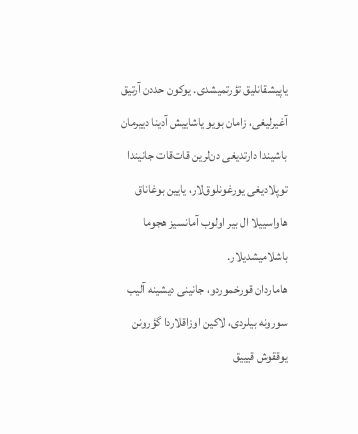یاپیشقانلیق تؤر‌تمیشدی. یوکون حددن آرتیق آغیرلیغی، زامان بویو یاشاییش آدینا د‌ییرمان باشیندا دارتدیغی د‌ن‌لرین قات‌قات جانیندا توپلادیغی یورغونلوق‌لار، یایین بوغاناق هاواسییلا ا‌ل بیر اولوب آمانسیز هجوما باشلامیشدیلار.
هاماردان قورخموردو، جانینی دیشینه آلیب سورونه بیلردی، لاکین اوزاقلاردا گؤرونن یوققوش قیییق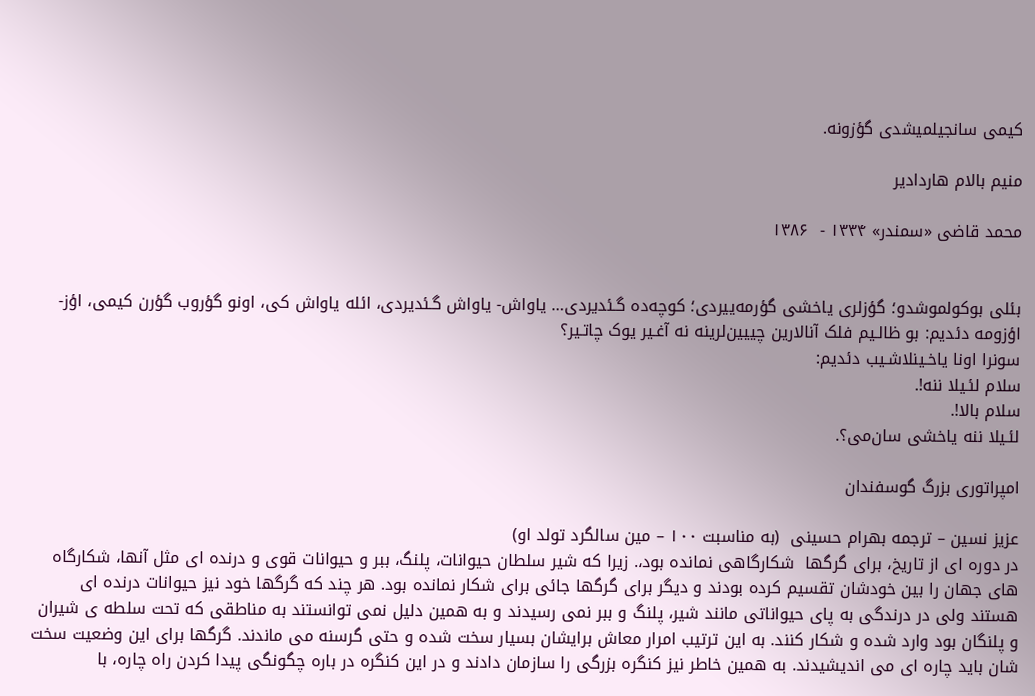کیمی سانجیلمیشدی گؤزونه.

منیم بالام هاردادیر

محمد قاضی «سمندر» ۱۳۳۴ -  ۱۳۸۶


بئلی بوکولموشدو؛ گؤزلری یاخشی گؤرمه‌ییردی؛ کوچه‌ده گـئدیردی… یاواش- یاواش گـئدیردی، ائله یاواش کی، اونو گؤروب گؤرن کیمی، اؤز- اؤزومه دئدیم: بو ظالـیم فلک آنالارین چییین‌لرینه نه آغـیر یوک چاتـیر؟
سونرا اونا یاخـینلاشـیب دئدیم:
سلام لئـیلا ننه!.
سلام بالا!.
لئـیلا ننه یاخشی سان‌می؟.

امپراتوری بزرگ گوسفندان

عزیز نسین – ترجمه بهرام حسینی  (به مناسبت ۱۰۰ – مین سالگرد تولد او)
در دوره ای از تاریخ، برای گرگها  شکارگاهی نمانده بود،. زیرا که شیر سلطان حیوانات، پلنگ، ببر و حیوانات قوی و درنده ای مثل آنها، شکارگاه های جهان را بین خودشان تقسیم کرده بودند و دیگر برای گرگها جائی برای شکار نمانده بود. هر چند که گرگها خود نیز حیوانات درنده ای هستند ولی در درندگی به پای حیواناتی مانند شیر، پلنگ و ببر نمی رسیدند و به همین دلیل نمی توانستند به مناطقی که تحت سلطه ی شیران و پلنگان بود وارد شده و شکار کنند. به این ترتیب امرار معاش برایشان بسیار سخت شده و حتی گرسنه می ماندند. گرگها برای این وضعیت سخت شان باید چاره ای می اندیشیدند. به همین خاطر نیز کنگره بزرگی را سازمان دادند و در این کنگره در باره چگونگی پیدا کردن راه چاره، با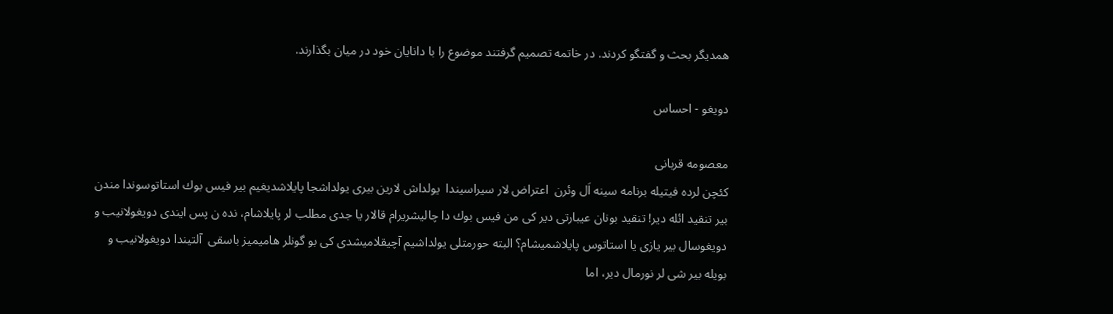همدیگر بحث و گفتگو کردند. در خاتمه تصمیم گرفتند موضوع را با دانایان خود در میان بگذارند.

دويغو - احساس

معصومه قربانى
كئچن لرده فيتيله برنامه سينه اَل وئرن  اعتراض لار سيراسيندا  يولداش لارين بيرى يولداشجا پايلاشديغيم بير فيس بوك استاتوسوندا مندن  بير تنقيد ائله دير! تنقيد بونان عيبارتى دير كى من فيس بوك دا چاليشريرام قالار يا جدى مطلب لر پايلاشام، نده ن پس ايندى دويغولانيب و دويغوسال بير يازى يا استاتوس پايلاشميشام؟ البته حورمتلى يولداشيم آچيقلاميشدى كى بو گونلر هاميميز باسقى  آلتيندا دويغولانيب و بويله بير شى لر نورمال دير، اما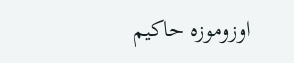اوزوموزه حاكيم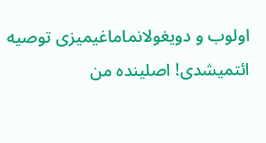اولوب و دويغولانماماغيميزى توصيه ائتميشدى! اصلينده من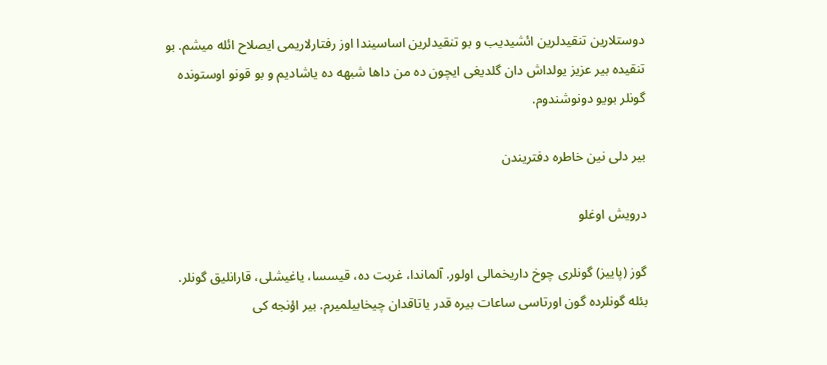دوستلارين تنقيدلرين ائشيديب و بو تنقيدلرين اساسيندا اوز رفتارلاريمى ايصلاح ائله ميشم. بو تنقيده بير عزيز يولداش دان گلديغى ايچون ده من داها شبهه ده ياشاديم و بو قونو اوستونده گونلر بويو دونوشندوم.

بیر دلی نین خاطره دفتریندن

درویش اوغلو

گوز (پاییز) گونلری چوخ داریخمالی اولور. آلماندا، غربت ده، قیسسا، یاغیشلی، قارانلیق گونلر.  بئله گونلرده گون اورتاسی ساعات بیره قدر یاتاقدان چیخابیلمیرم. بیر اؤنجه کی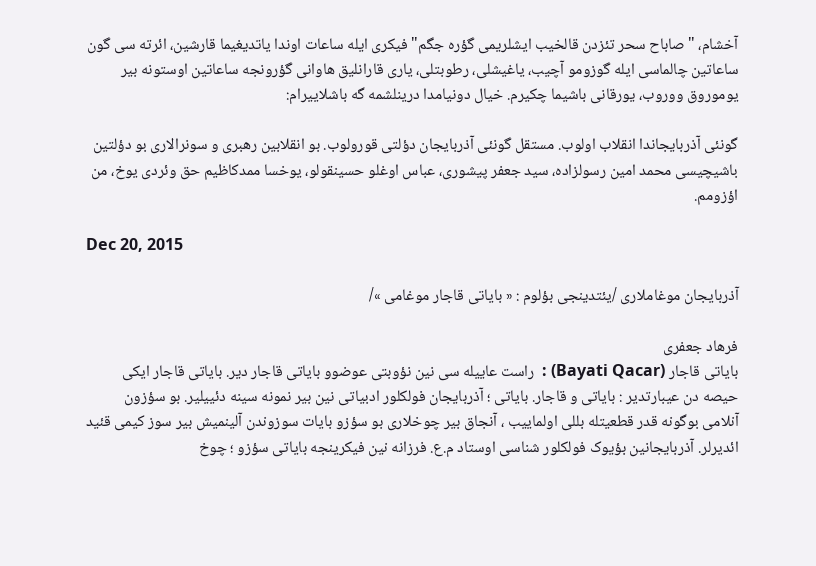آخشام، "صاباح سحر تئزدن قالخیب ایشلریمی گؤره جگم" فیکری ایله ساعات اوندا یاتدیغیما قارشین، ائرته سی گون  ساعاتین چالماسی ایله گوزومو آچیب، یاغیشلی، رطوبتلی، یاری قارانلیق هاوانی گؤرونجه ساعاتین اوستونه بیر یوموروق ووروب، یورقانی باشیما چکیرم. خیال دونیامدا درینلشمه گه باشلاییرام:

گونئی آذربایجاندا انقلاب اولوب. مستقل گونئی آذربایجان دؤلتی قورولوب. بو انقلابین رهبری و سونرالاری بو دؤلتین باشیچیسی محمد امین رسولزاده، سید جعفر پیشوری، عباس اوغلو حسینقولو، یوخسا ممدکاظیم حق وئردی یوخ، من اؤزومم.

Dec 20, 2015

آذربایجان موغاملاری /یئتدینجی بؤلوم : « بایاتی قاجار موغامی »/

فرهاد جعفری
بایاتی قاجار (Bayati Qacar) :  راست عاییله سی نین نؤوبتی عوضوو بایاتی قاجار دیر. بایاتی قاجار ایکی حیصه دن عیبارتدیر : بایاتی و قاجار. بایاتی ؛ آذربایجان فولکلور ادبیاتی نین بیر نمونه سینه دئییلیر. بو سؤزون آنلامی بوگونه قدر قطعیتله بللی اولماییب ، آنجاق بیر چوخلاری بو سؤزو بایات سوزوندن آلینمیش بیر سوز کیمی قئید ائدیرلر. آذربایجانین بؤیوک فولکلور شناسی اوستاد م.ع. فرزانه نین فیکرینجه بایاتی سؤزو ؛ چوخ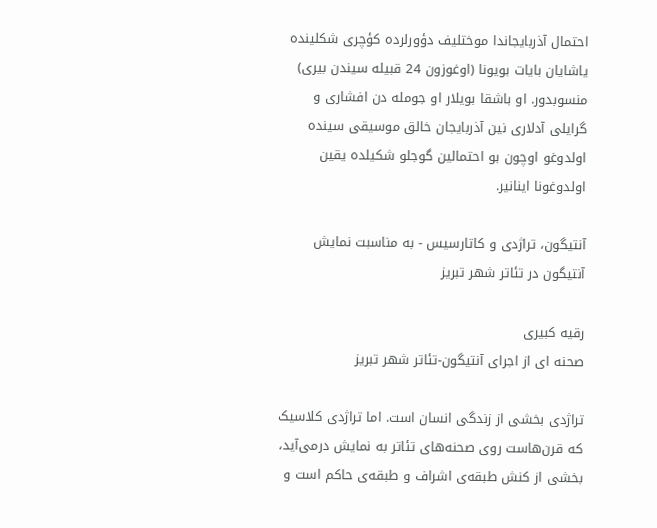احتمال آذربایجاندا موختلیف دؤورلرده کؤچری شکلینده یاشایان بایات بویونا (اوغوزون 24 قبیله سیندن بیری) منسوبدور. او باشقا بویلار او جومله دن افشاری و گرایلی آدلاری نین آذربایجان خالق موسیقی سینده اولدوغو اوچون بو احتمالین گوجلو شکیلده یقین اولدوغونا اینانیر.

آنتیگون، تراژدی و کاتارسیس - به مناسبت نمایش آنتیگون در تئاتر شهر تبریز

رقیه کبیری
صحنه ای از اجرای آنتیگون-تئاتر شهر تبریز

تراژدی بخشی از زندگی انسان است. اما تراژدی کلاسیک که قرن‌هاست روی صحنه‌های تئاتر به نمایش در‌می‌آید، بخشی از کنش طبقه‌ی اشراف و طبقه‌ی حاکم است و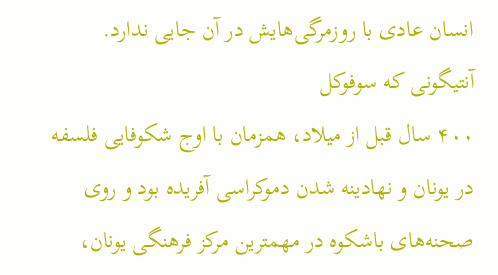انسان عادی با روزمرگی‌هایش در آن جایی ندارد.
آنتیگونی که سوفوکل
۴۰۰ سال قبل از میلاد، همزمان با اوج شکوفایی فلسفه در یونان و نهادینه شدن دموکراسی آفریده بود و روی صحنه‌های باشکوه در مهمترین مرکز فرهنگی یونان،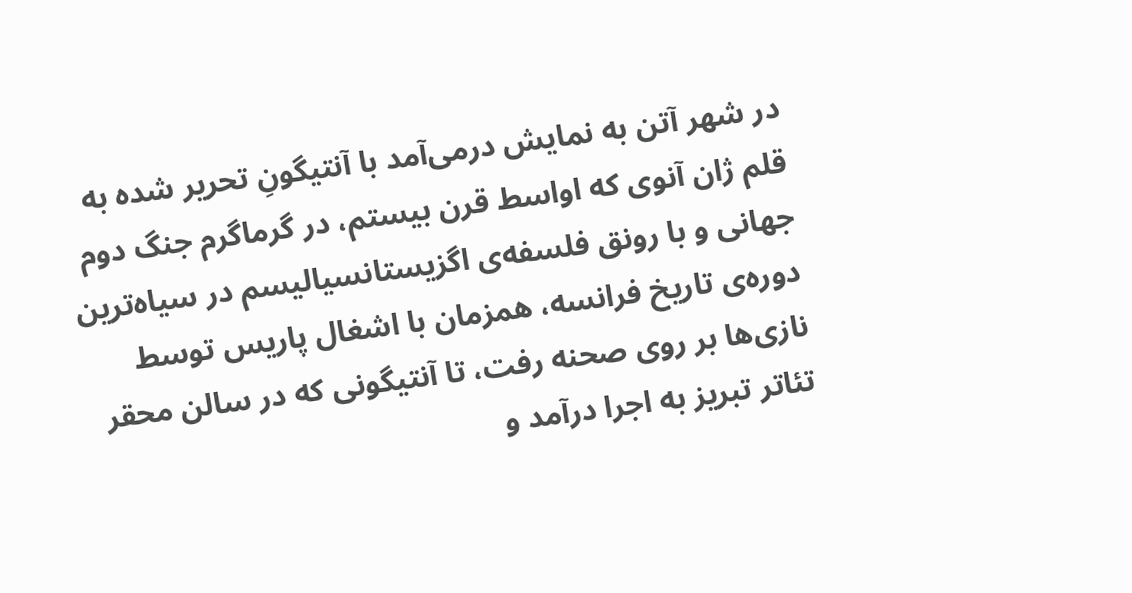در شهر آتن به نمایش درمی‌آمد با آنتیگونِ تحریر شده به قلم ژان آنوی که اواسط قرن بیستم، در گرماگرم جنگ دوم جهانی و با رونق فلسفه‌ی اگزیستانسیالیسم در سیاه‌ترین دوره‌ی تاریخ فرانسه، همزمان با اشغال پاریس توسط نازی‌ها بر روی صحنه رفت، تا آنتیگونی که در سالن محقر تئاتر تبریز به اجرا درآمد و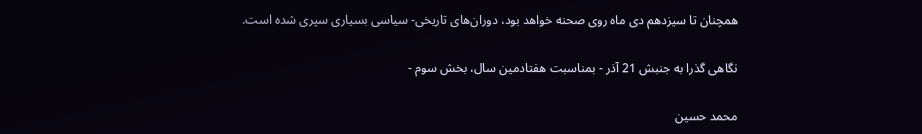همچنان تا سیزدهم دی ماه روی صحنه خواهد بود، دوران‌های تاریخی- سیاسی بسیاری سپری شده است.

نگاهی گذرا به جنبش 21 آذر - بمناسبت هفتادمین سال، بخش سوم -

محمد حسین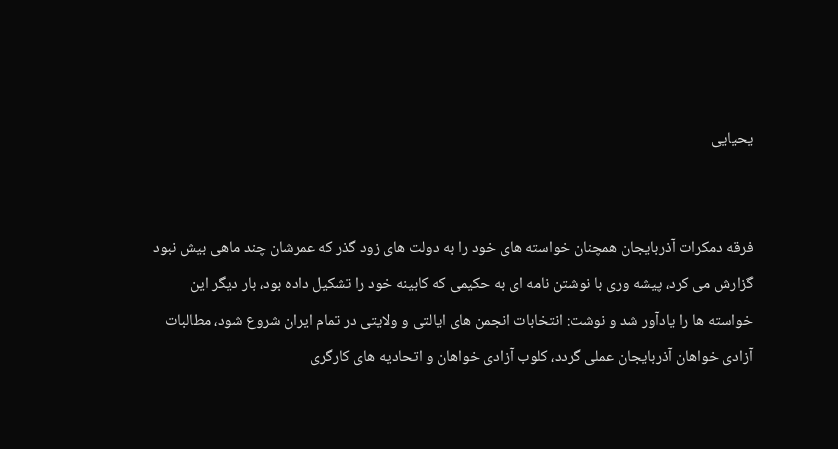یحیایی


فرقه دمکرات آذربایجان همچنان خواسته های خود را به دولت های زود گذر که عمرشان چند ماهی بیش نبود گزارش می کرد، پیشه وری با نوشتن نامه ای به حکیمی که کابینه خود را تشکیل داده بود، بار دیگر این خواسته ها را یادآور شد و نوشت: انتخابات انجمن های ایالتی و ولایتی در تمام ایران شروع شود، مطالبات آزادی خواهان آذربایجان عملی گردد، کلوب آزادی خواهان و اتحادیه های کارگری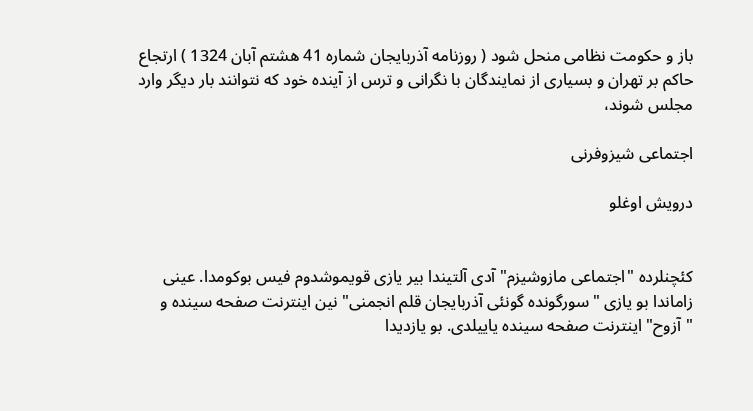باز و حکومت نظامی منحل شود ( روزنامه آذربایجان شماره 41 هشتم آبان 1324 ) ارتجاع حاکم بر تهران و بسیاری از نمایندگان با نگرانی و ترس از آینده خود که نتوانند بار دیگر وارد مجلس شوند،

اجتماعی شیزوفرنی

درویش اوغلو


کئچنلرده "اجتماعی مازوشیزم" آدی آلتیندا بیر یازی قویموشدوم فیس بوکومدا. عینی زاماندا بو یازی "سورگونده گونئی آذربایجان قلم انجمنی" نین اینترنت صفحه سینده و "آزوح" اینترنت صفحه سینده یاییلدی. بو یازدیدا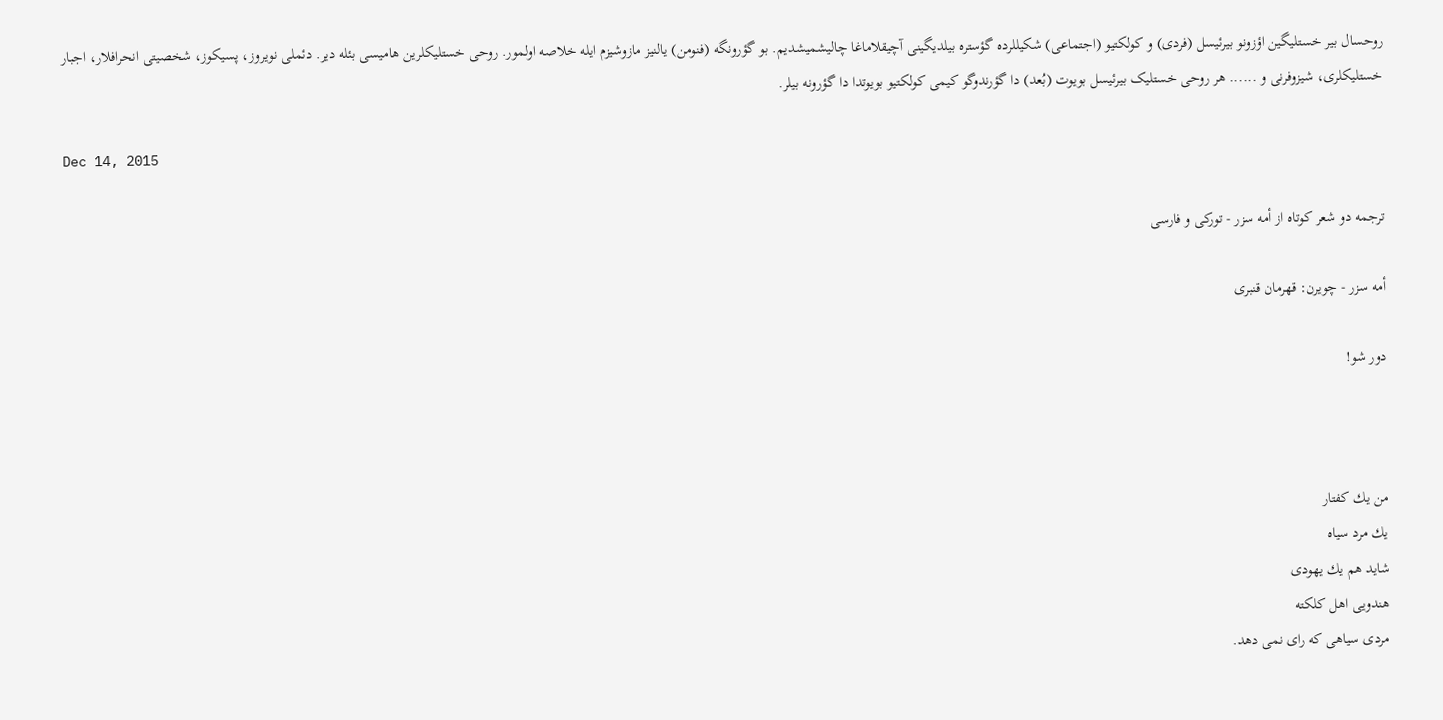روحسال بیر خستلیگین اؤزونو بیرئیسل (فردی) و کولکتیو (اجتماعی) شکیللرده گؤستره بیلدیگینی آچیقلاماغا چالیشمیشدیم. بو گؤرونگه (فنومن) یالنیز مازوشیزم ایله خلاصه اولمور. روحی خستلیکلرین هامیسی بئله دیر. دئملی نویروز، پسیکوز، شخصیتی انحرافلار، اجبار خستلیکلری، شیزوفرنی و ...... هر روحی خستلیک بیرئیسل بویوت (بُعد) دا گؤرندوگو کیمی کولکتیو بویوتدا دا گؤرونه بیلر.

Dec 14, 2015

ترجمه دو شعر كوتاه از أمه سزر - توركى و فارسى

أمه سزر - چویرن: قهرمان قنبرى

دور شو!



من يك كفتار
يك مرد سياه
شايد هم يك يهودى
هندويى اهل كلكته
مردى سياهى كه راى نمى دهد.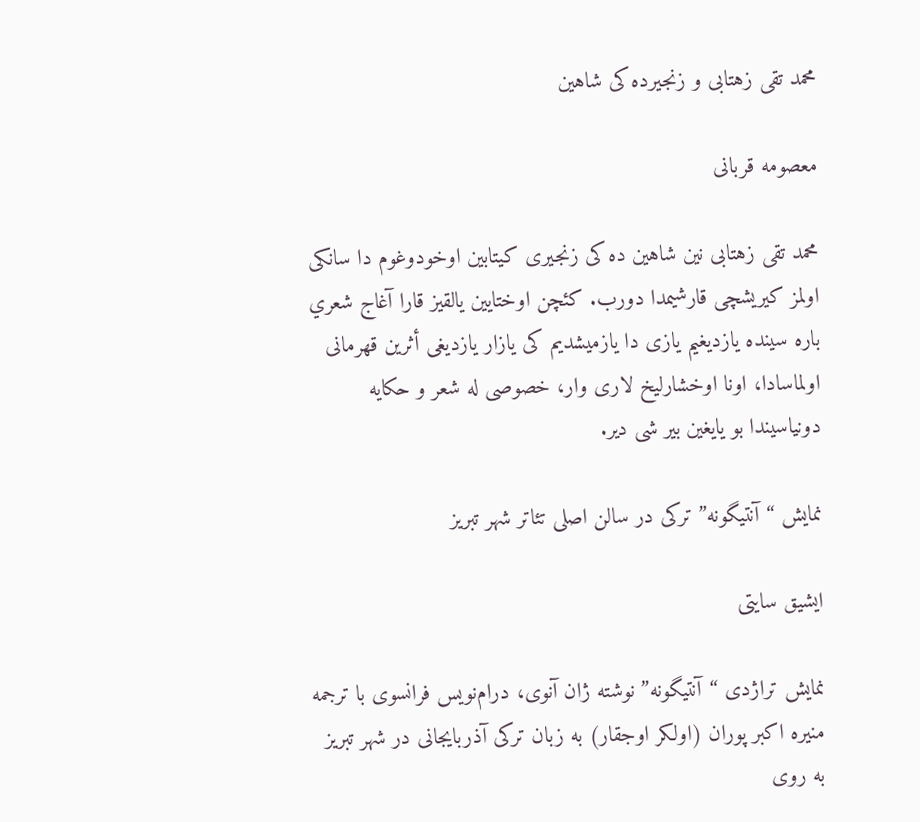محمد تقى زهتابى و زنجيرده كى شاهين

معصومه قربانى

محمد تقى زهتابى نين شاهين ده كى زنجيرى كيتابين اوخودوغوم دا سانكى اولمز كيريشچى قارشيمدا دورب. كئچن اوختايين يالقيز قارا آغاج شعري باره سينده يازديغيم يازى دا يازميشديم كى يازار يازديغى أثرين قهرمانى اولماسادا، اونا اوخشارليخ لارى وار، خصوصى له شعر و حكايه دونياسيندا بو يايغين بير شى دير.

نمایش “آنتیگونه” ترکی در سالن اصلی تئاتر شهر تبریز

ایشیق سایتی

نمایش تراژدی “آنتیگونه” نوشته ژان آنوی، درام‌نویس فرانسوی با ترجمه منیره اکبر پوران (اولکر اوجقار) به زبان ترکی آذربایجانی در شهر تبریز به روی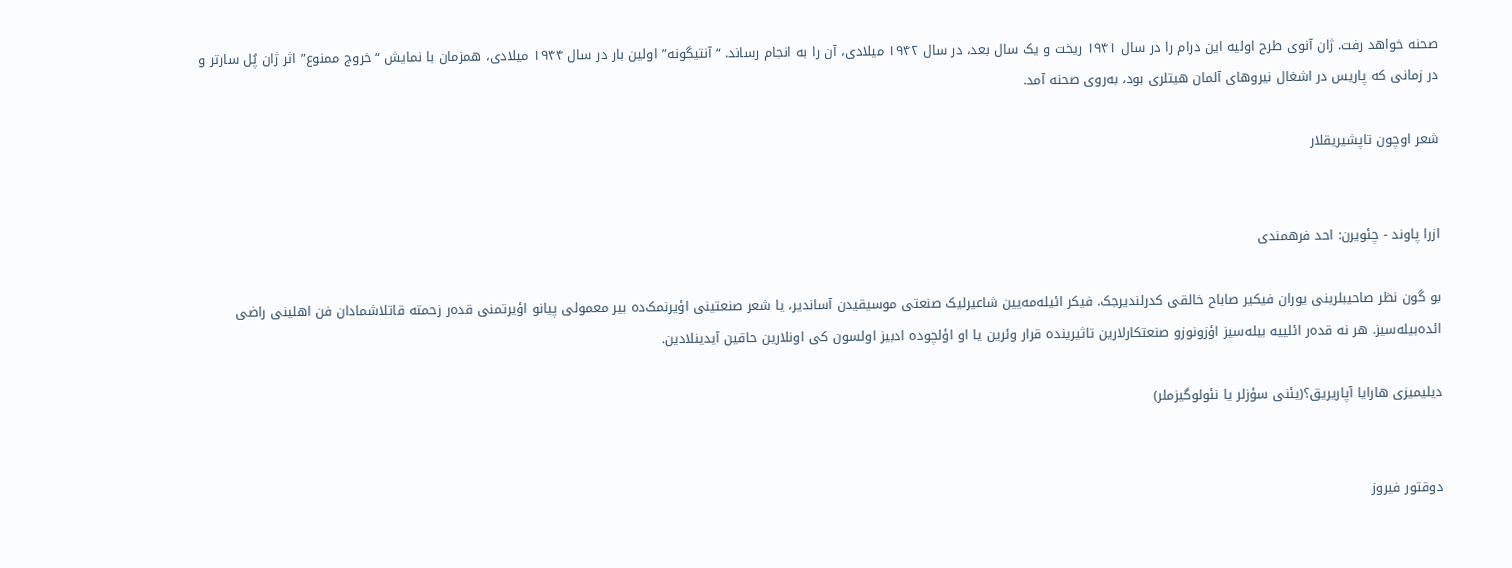صحنه خواهد رفت. ژان آنوی طرح اولیه این درام را در سال ۱۹۴۱ ریخت و یک سال بعد، در سال ۱۹۴۲ میلادی، آن را به انجام رساند. “آنتیگونه” اولین بار در سال ۱۹۴۴ میلادی، همزمان با نمایش “خروج ممنوع” اثر ژان پُل سارتر و در زمانی که پاریس در اشغال نیروهای آلمان هیتلری بود، به‌روی صحنه آمد.

شعر اوچون تاپشیریقلار


ازرا پاوند - چئویرن: احد فرهمندی

بو گون نظر صاحیبلرینی یوران فیکیر صاباح خالقی کدرلندیرجک‌. فیکر ائیله‌مه‌یین شاعیرلیک صنعتی موسیقیدن آساندیر، یا شعر صنعتینی اؤیرنمک‌ده بیر معمولی پیانو اؤیرتمنی قده‌ر زحمته قاتلاشمادان فن اهلینی راضی ائده‌‌بیله‌سیز. هر نه قده‌ر ائلییه‌ بیله‌سیز اؤزونوزو صنعتکارلارین تاثیرینده قرار وئرین یا او اؤلچوده ادبیز اولسون کی اونلارین حاقین آیدینلادین.

دیلیمیزی هارایا آپاریریق؟(یئنی سؤزلر یا نئولوگیزملر)


دوقتور فیروز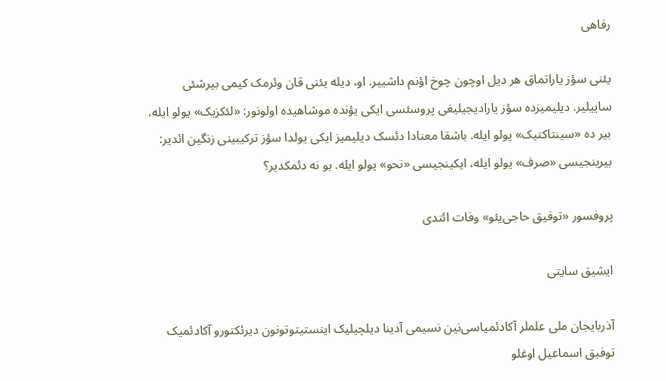رفاهی

یئنی سؤز یاراتماق هر دیل اوچون چوخ اؤنم داشییر. او، دیله یئنی قان وئرمک کیمی بیرشئی ساییلیر. دیلیمیزده سؤز یارادیجیلیغی پروسئسی ایکی یؤنده موشاهیده اولونور: «لئکزیک» یولو ایله، بیر ده «سینتاکتیک» یولو ایله. باشقا معنادا دئسک دیلیمیز ایکی یولدا سؤز ترکیبینی زنگین ائدیر: بیرینجیسی «صرف» یولو ایله، ایکینجیسی «نحو» یولو ایله. بو نه دئمکدیر؟

پروفسور «توفیق حاجی‌یئو» وفات ائتدی

ایشیق سایتی

آذربایجان ملی علملر آکادئمیاسی‌نین نسیمی آدینا دیلچیلیک اینستیتوتونون دیرئکتورو آکادئمیک توفیق اسماعیل اوغلو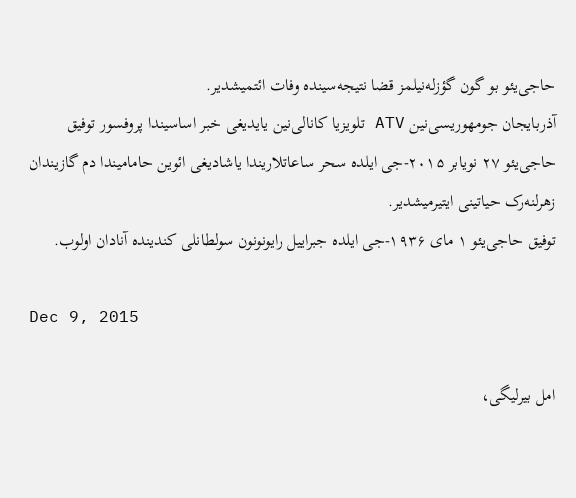حاجی‌یئو بو گون گؤزله‌نیلمز قضا نتیجه‌سینده وفات ائتمیشدیر.
آذربایجان جومهوریسی‌نین ATV تلویزیا کانالی‌نین یایدیغی خبر اساسیندا پروفسور توفیق حاجی‌یئو ۲۷ نویابر ۲۰۱۵-جی ایلده سحر ساعاتلاریندا یاشادیغی ائوین حامامیندا دم گازیندان زهرلنه‌رک حیاتینی ایتیرمیشدیر.
توفیق حاجی‌یئو ۱ مای ۱۹۳۶-جی ایلده جبراییل رایونونون سولطانلی کندینده آنادان اولوب.

Dec 9, 2015

امل بیرلیگی،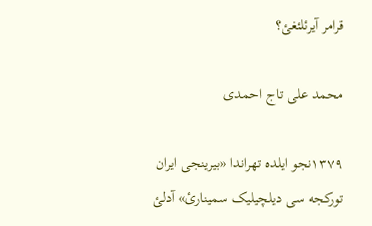قرامر آیرئلئغئ؟

محمد علی تاج احمدی

۱۳۷۹نجو ایلده تهراندا «بیرینجی ایران تورکجه سی دیلچیلیک سمینارئ» آدلئ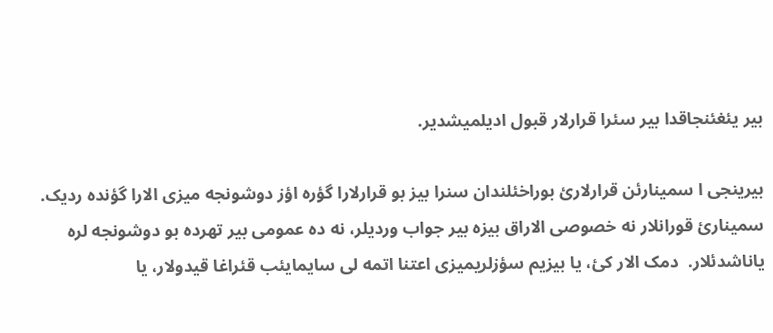بیر یئغئنجاقدا بیر سئرا قرارلار قبول ادیلمیشدیر.

بیرینجی ا سمینارئن قرارلارئ بوراخئلندان سنرا بیز بو قرارلارا گؤره اؤز دوشونجه میزی الارا گؤنده ردیک.  سمینارئ قورانلار نه خصوصی الاراق بیزه بیر جواب وردیلر، نه ده عمومی بیر تهرده بو دوشونجه لره یاناشدئلار.  دمک الار کئ، یا بیزیم سؤزلریمیزی اعتنا اتمه لی سایمایئب قئراغا قیدولار، یا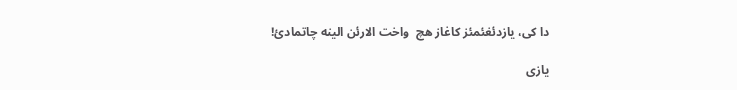دا کی، یازدئغئمئز کاغاز هچ  واخت الارئن الینه چاتمادئ!

یازی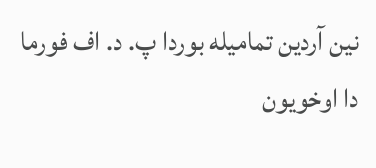نین آردین تمامیله بوردا پ. د. اف فورما دا اوخویون